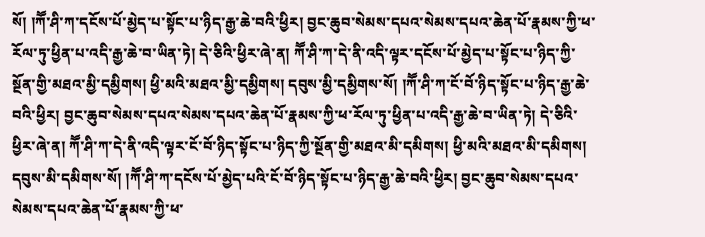སོ། །ཀཽ་ཤི་ཀ་དངོས་པོ་མྱེད་པ་སྟོང་པ་ཉིད་རྒྱ་ཆེ་བའི་ཕྱིར། བྱང་ཆུབ་སེམས་དཔའ་སེམས་དཔའ་ཆེན་པོ་རྣམས་ཀྱི་ཕ་རོལ་ཏུ་ཕྱིན་པ་འདི་རྒྱ་ཆེ་བ་ཡིན་ཏེ། དེ་ཅིའི་ཕྱིར་ཞེ་ན། ཀཽ་ཤི་ཀ་དེ་ནི་འདི་ལྟར་དངོས་པོ་མྱེད་པ་སྟོང་པ་ཉིད་ཀྱི་སྔོན་གྱི་མཐའ་མྱི་དམྱིགས། ཕྱི་མའི་མཐའ་མྱི་དམྱིགས། དབུས་མྱི་དམྱིགས་སོ། །ཀཽ་ཤི་ཀ་ངོ་བོ་ཉིད་སྟོང་པ་ཉིད་རྒྱ་ཆེ་བའི་ཕྱིར། བྱང་ཆུབ་སེམས་དཔའ་སེམས་དཔའ་ཆེན་པོ་རྣམས་ཀྱི་ཕ་རོལ་ཏུ་ཕྱིན་པ་འདི་རྒྱ་ཆེ་བ་ཡིན་ཏེ། དེ་ཅིའི་ཕྱིར་ཞེ་ན། ཀཽ་ཤི་ཀ་དེ་ནི་འདི་ལྟར་ངོ་བོ་ཉིད་སྟོང་པ་ཉིད་ཀྱི་སྔོན་གྱི་མཐའ་མི་དམིགས། ཕྱི་མའི་མཐའ་མི་དམིགས། དབུས་མི་དམིགས་སོ། །ཀཽ་ཤི་ཀ་དངོས་པོ་མྱེད་པའི་ངོ་བོ་ཉིད་སྟོང་པ་ཉིད་རྒྱ་ཆེ་བའི་ཕྱིར། བྱང་ཆུབ་སེམས་དཔའ་སེམས་དཔའ་ཆེན་པོ་རྣམས་ཀྱི་ཕ་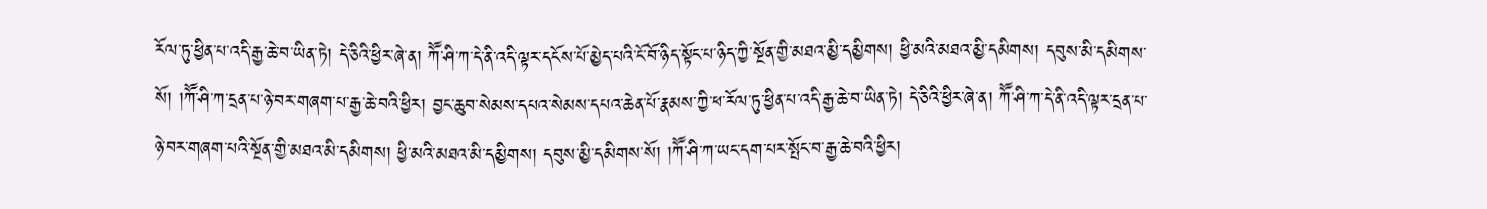རོལ་ཏུ་ཕྱིན་པ་འདི་རྒྱ་ཆེ་བ་ཡིན་ཏེ། དེ་ཅིའི་ཕྱིར་ཞེ་ན། ཀཽ་ཤི་ཀ་དེ་ནི་འདི་ལྟར་དངོས་པོ་མྱེད་པའི་ངོ་བོ་ཉིད་སྟོང་པ་ཉིད་ཀྱི་སྔོན་གྱི་མཐའ་མྱི་དམྱིགས། ཕྱི་མའི་མཐའ་མྱི་དམིགས། དབུས་མི་དམིགས་སོ། །ཀཽ་ཤི་ཀ་དྲན་པ་ཉེ་བར་གཞག་པ་རྒྱ་ཆེ་བའི་ཕྱིར། བྱང་ཆུབ་སེམས་དཔའ་སེམས་དཔའ་ཆེན་པོ་རྣམས་ཀྱི་ཕ་རོལ་ཏུ་ཕྱིན་པ་འདི་རྒྱ་ཆེ་བ་ཡིན་ཏེ། དེ་ཅིའི་ཕྱིར་ཞེ་ན། ཀཽ་ཤི་ཀ་དེ་ནི་འདི་ལྟར་དྲན་པ་ཉེ་བར་གཞག་པའི་སྔོན་གྱི་མཐའ་མི་དམིགས། ཕྱི་མའི་མཐའ་མི་དམྱིགས། དབུས་མྱི་དམིགས་སོ། །ཀཽ་ཤི་ཀ་ཡང་དག་པར་སྤོང་བ་རྒྱ་ཆེ་བའི་ཕྱིར།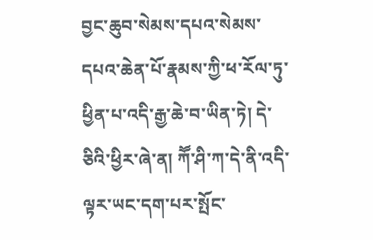བྱང་ཆུབ་སེམས་དཔའ་སེམས་དཔའ་ཆེན་པོ་རྣམས་ཀྱི་ཕ་རོལ་ཏུ་ཕྱིན་པ་འདི་རྒྱ་ཆེ་བ་ཡིན་ཏེ། དེ་ཅིའི་ཕྱིར་ཞེ་ན། ཀཽ་ཤི་ཀ་དེ་ནི་འདི་ལྟར་ཡང་དག་པར་སྤོང་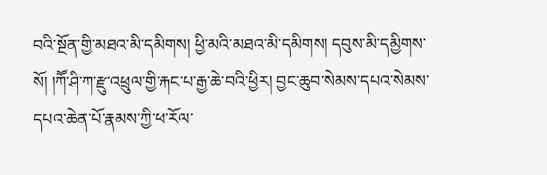བའི་སྔོན་གྱི་མཐའ་མི་དམིགས། ཕྱི་མའི་མཐའ་མི་དམིགས། དབུས་མི་དམྱིགས་སོ། །ཀཽ་ཤི་ཀ་རྫུ་འཕྲུལ་གྱི་རྐང་པ་རྒྱ་ཆེ་བའི་ཕྱིར། བྱང་ཆུབ་སེམས་དཔའ་སེམས་དཔའ་ཆེན་པོ་རྣམས་ཀྱི་ཕ་རོལ་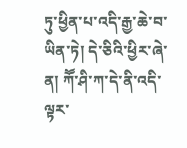ཏུ་ཕྱིན་པ་འདི་རྒྱ་ཆེ་བ་ཡིན་ཏེ། དེ་ཅིའི་ཕྱིར་ཞེ་ན། ཀཽ་ཤི་ཀ་དེ་ནི་འདི་ལྟར་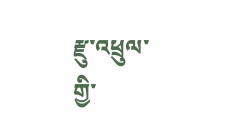རྫུ་འཕྲུལ་གྱི་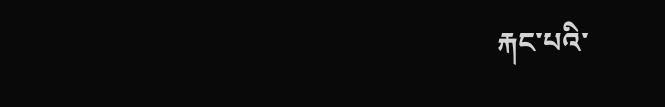རྐང་པའི་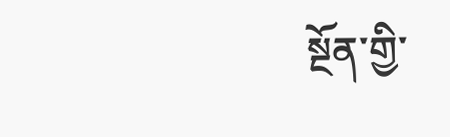སྔོན་གྱི་